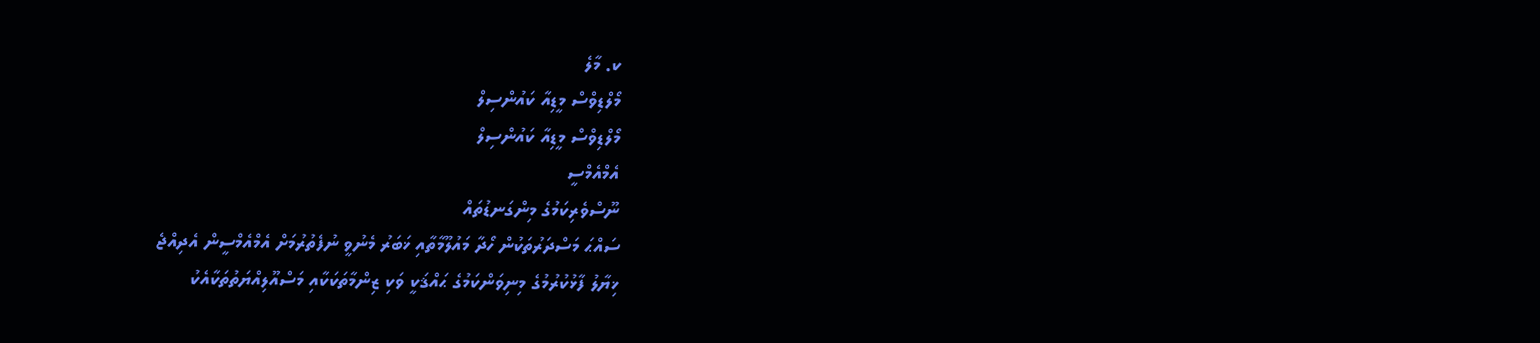ކ. މާލެ
މޯލްޑިވްސް މީޑިއާ ކައުންސިލް
މޯލްޑިވްސް މީޑިއާ ކައުންސިލް
އެމްއެމްސީ
ނޫސްވެރިކަމުގެ މިންގަނޑުތައް
ސައްޙަ މަސްދަރުތަކުން ހޯދާ މައުލޫމާތާއި ޚަބަރު މެނުވީ ނުފެތުރުމަށް އެމްއެމްސީން އެދިއްޖެ
ޚިޔާލު ފާޅުކުރުމުގެ މިނިވަންކަމުގެ ޙައްޤަކީ ވަކި ޒިންމާތަކަކާއި މަސްއޫލިއްޔަތުތަކާއެކު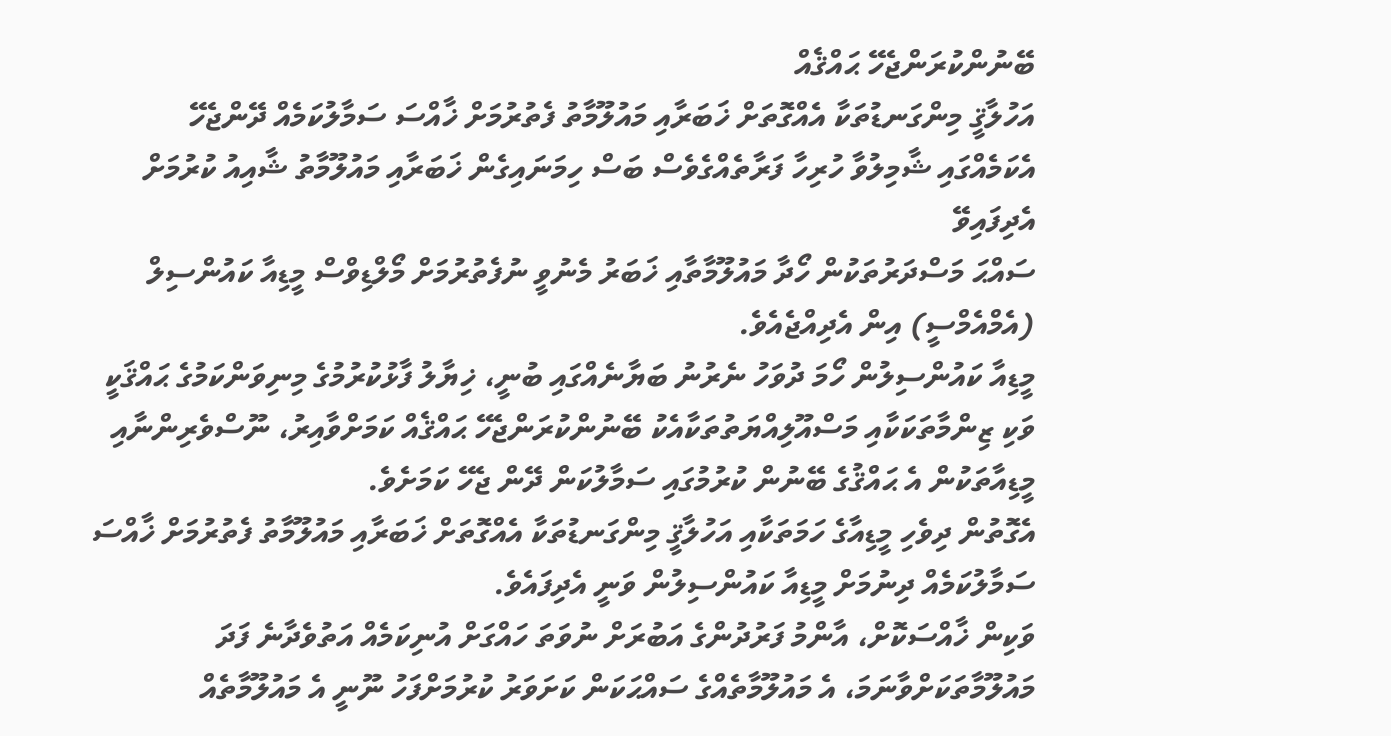ބޭނުންކުރަންޖެހޭ ޙައްޤެއް
އަހުލާޤީ މިންގަނޑުތަކާ އެއްގޮތަށް ޚަބަރާއި މައުލޫމާތު ފެތުރުމަށް ޚާއްސަ ސަމާލުކަމެއް ދޭންޖެހޭ
އެކަމެއްގައި ޝާމިލުވާ ހުރިހާ ފަރާތެއްގެވެސް ބަސް ހިމަނައިގެން ޚަބަރާއި މައުލޫމާތު ޝާއިއު ކުރުމަށް އެދިފައިވޭ
ސައްޙަ މަސްދަރުތަކުން ހޯދާ މައުލޫމާތާއި ޚަބަރު މެނުވީ ނުފެތުރުމަށް މޯލްޑިވްސް މީޑިއާ ކައުންސިލް (އެމްއެމްސީ) އިން އެދިއްޖެއެވެ.
މީޑިއާ ކައުންސިލުން ހޯމަ ދުވަހު ނެރުނު ބަޔާނެއްގައި ބުނީ، ޚިޔާލު ފާޅުކުރުމުގެ މިނިވަންކަމުގެ ޙައްޤަކީ ވަކި ޒިންމާތަކަކާއި މަސްއޫލިއްޔަތުތަކާއެކު ބޭނުންކުރަންޖެހޭ ޙައްޤެއް ކަމަށްވާއިރު، ނޫސްވެރިންނާއި މީޑިއާތަކުން އެ ޙައްޤުގެ ބޭނުން ކުރުމުގައި ސަމާލުކަން ދޭން ޖެހޭ ކަމަށެވެ.
އެގޮތުން ދިވެހި މީޑިއާގެ ހަމަތަކާއި އަހުލާޤީ މިންގަނޑުތަކާ އެއްގޮތަށް ޚަބަރާއި މައުލޫމާތު ފެތުރުމަށް ޚާއްސަ ސަމާލުކަމެއް ދިނުމަށް މީޑިއާ ކައުންސިލުން ވަނީ އެދިފައެވެ.
ވަކިން ޚާއްސަކޮށް، އާންމު ފަރުދުންގެ އަބުރަށް ނުވަތަ ހައްގަށް އުނިކަމެއް އަތުވެދާނެ ފަދަ މައުލޫމާތަކަށްވާނަމަ، އެ މައުލޫމާތެއްގެ ސައްޙަކަން ކަށަވަރު ކުރުމަށްފަހު ނޫނީ އެ މައުލޫމާތެއް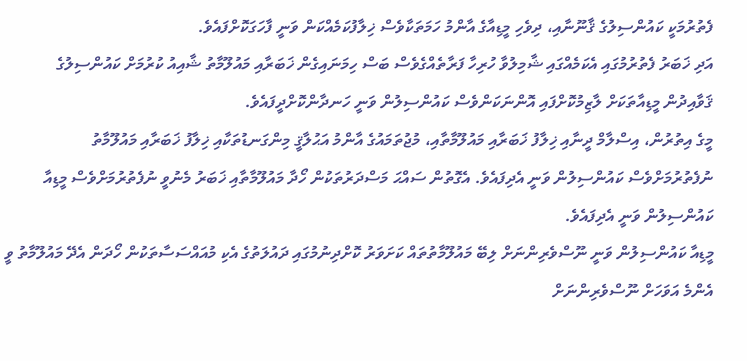ފެތުރުމަކީ ކައުންސިލުގެ ޤާނޫނާއި، ދިވެހި މީޑިއާގެ އާންމު ހަމަތަކާވެސް ޚިލާފުކަމެއްކަން ވަނީ ފާހަގަކޮށްފައެވެ.
އަދި ޚަބަރު ފެތުރުމުގައި އެކަމެއްގައި ޝާމިލުވާ ހުރިހާ ފަރާތެއްގެވެސް ބަސް ހިމަނައިގެން ޚަބަރާއި މައުލޫމާތު ޝާއިއު ކުރުމަށް ކައުންސިލުގެ ޤަވާއިދުން މީޑިއާތަކަށް ލާޒިމުކޮށްފައި އޮންނަކަންވެސް ކައުންސިލުން ވަނީ ހަނދާންކޮށްދީފައެވެ.
މީގެ އިތުރުން، އިސްލާމް ދީނާއި ޚިލާފު ޚަބަރާއި މައުލޫމާތާއި، މުޖުތަމައުގެ އާންމު އަޙުލާޤީ މިންގަނޑުތަކާއި ޚިލާފު ޚަބަރާއި މައުލޫމާތު ނުފެތުރުމަށްވެސް ކައުންސިލުން ވަނީ އެދިފައެވެ. އެގޮތުން ސައްޙަ މަސްދަރުތަކުން ހޯދާ މައުލޫމާތާއި ޚަބަރު މެނުވީ ނުފެތުރުމަށްވެސް މީޑިއާ ކައުންސިލުން ވަނީ އެދިފައެވެ.
މީޑިއާ ކައުންސިލުން ވަނީ ނޫސްވެރިންނަށް ލިބޭ މައުލޫމާތުތައް ކަށަވަރު ކޮށްދިނުމުގައި ދައުލަތުގެ އެކި މުއައްސަސާތަކުން ހޯދަން އެދޭ މައުލޫމާތު ވީ އެންމެ އަވަހަށް ނޫސްވެރިންނަށް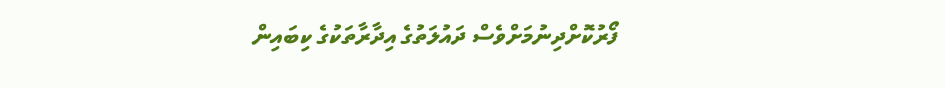ފޯރުކޮށްދިނުމަށްވެސް ދައުލަތުގެ އިދާރާތަކުގެ ކިބައިން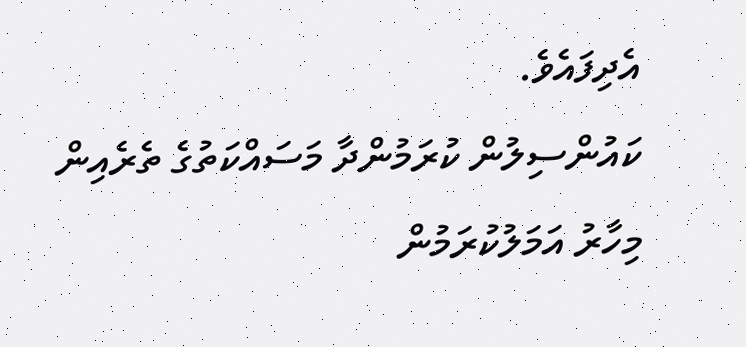އެދިފައެވެ.
ކައުންސިލުން ކުރަމުންދާ މަސައްކަތުގެ ތެރެއިން މިހާރު އަމަލުކުރަމުން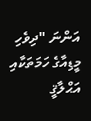އަންނަ "ދިވެހި މީޑިއާގެ ހަމަތަކާއި އަޙްލާޤީ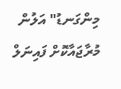މިންގަނޑު" އަލުން މުރާޖައާކޮށް ފައިނަލް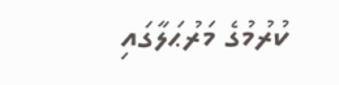ކުރުމުގެ މަރުޙަލާގައި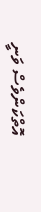އޮތްކަންވެސް ވަނީ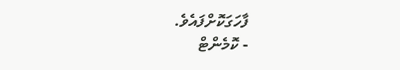ފާހަގަކޮށްފައެވެ.
- ކޮމެންޓް